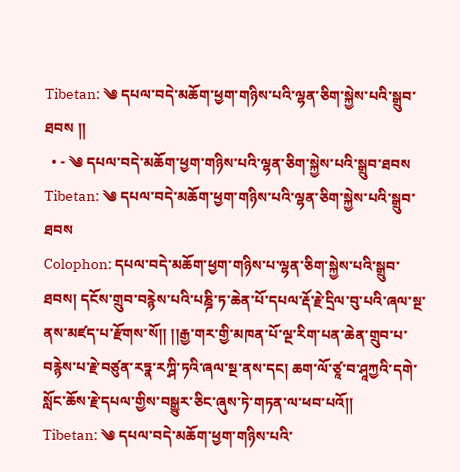Tibetan: ༄ དཔལ་བདེ་མཆོག་ཕྱག་གཉིས་པའི་ལྷན་ཅིག་སྐྱེས་པའི་སྒྲུབ་ཐབས ༎
  • - ༄ དཔལ་བདེ་མཆོག་ཕྱག་གཉིས་པའི་ལྷན་ཅིག་སྐྱེས་པའི་སྒྲུབ་ཐབས
Tibetan: ༄ དཔལ་བདེ་མཆོག་ཕྱག་གཉིས་པའི་ལྷན་ཅིག་སྐྱེས་པའི་སྒྲུབ་ཐབས
Colophon: དཔལ་བདེ་མཆོག་ཕྱག་གཉིས་པ་ལྷན་ཅིག་སྐྱེས་པའི་སྒྲུབ་ཐབས། དངོས་གྲུབ་བརྙེས་པའི་པཎྜི་ཏ་ཆེན་པོ་དཔལ་རྡོ་རྗེ་དྲིལ་བུ་པའི་ཞལ་སྔ་ནས་མཛད་པ་རྫོགས་སོ།། །།རྒྱ་གར་གྱི་མཁན་པོ་ལྔ་རིག་པན་ཆེན་གྲུབ་པ་བརྙེས་པ་རྗེ་བཙུན་རཏྣ་རཀྴི་ཏའི་ཞལ་སྔ་ནས་དང། ཆག་ལོ་ཙཱ་བ་ཤཱཀྱའི་དགེ་སློང་ཆོས་རྗེ་དཔལ་གྱིས་བསྒྱུར་ཅིང་ཞུས་ཏེ་གཏན་ལ་ཕབ་པའོ།།
Tibetan: ༄ དཔལ་བདེ་མཆོག་ཕྱག་གཉིས་པའི་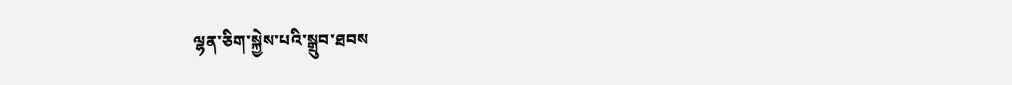ལྷན་ཅིག་སྐྱེས་པའི་སྒྲུབ་ཐབས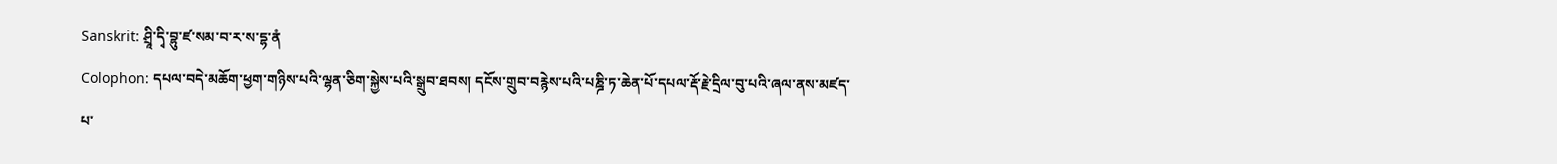Sanskrit: ཤྲཱི་དྭི་བྷུ་ཛ་སམ་བ་ར་ས་དྷ་ནཾ
Colophon: དཔལ་བདེ་མཆོག་ཕྱག་གཉིས་པའི་ལྷན་ཅིག་སྐྱེས་པའི་སྒྲུབ་ཐབས། དངོས་གྲུབ་བརྙེས་པའི་པཎྜི་ཏ་ཆེན་པོ་དཔལ་རྡོ་རྗེ་དྲིལ་བུ་པའི་ཞལ་ནས་མཛད་པ་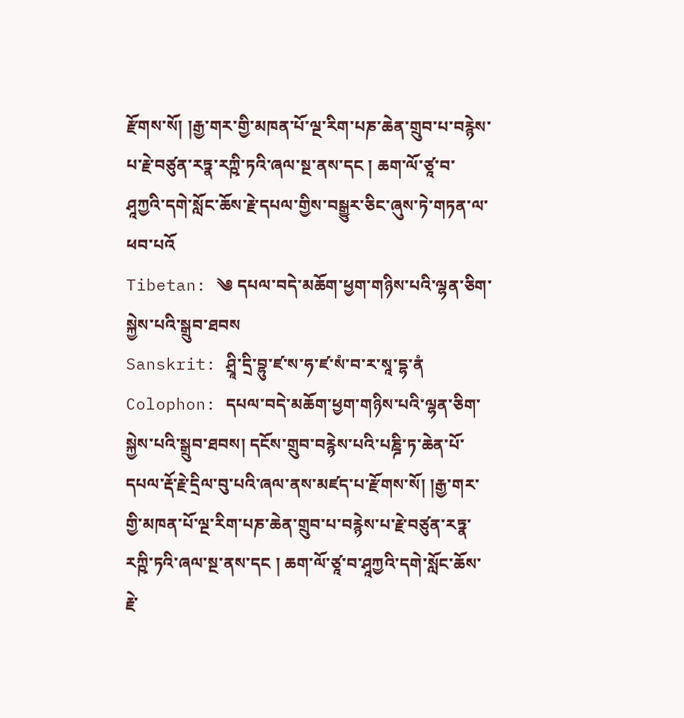རྫོགས་སོ། །རྒྱ་གར་གྱི་མཁན་པོ་ལྔ་རིག་པཎ་ཆེན་གྲུབ་པ་བརྙེས་པ་རྗེ་བཙུན་རཏྣ་རཀྵི་ཏའི་ཞལ་སྔ་ནས་དང ། ཆག་ལོ་ཙཱ་བ་ཤཱཀྱའི་དགེ་སློང་ཆོས་རྗེ་དཔལ་གྱིས་བསྒྱུར་ཅིང་ཞུས་ཏེ་གཏན་ལ་ཕབ་པའོ
Tibetan: ༄ དཔལ་བདེ་མཆོག་ཕྱག་གཉིས་པའི་ལྷན་ཅིག་སྐྱེས་པའི་སྒྲུབ་ཐབས
Sanskrit: ཤྲཱི་དྲི་བྷུ་ཛ་ས་ཧ་ཛ་སཾ་བ་ར་སཱ་དྷ་ནཾ
Colophon: དཔལ་བདེ་མཆོག་ཕྱག་གཉིས་པའི་ལྷན་ཅིག་སྐྱེས་པའི་སྒྲུབ་ཐབས། དངོས་གྲུབ་བརྙེས་པའི་པཎྜི་ཏ་ཆེན་པོ་དཔལ་རྡོ་རྗེ་དྲིལ་བུ་པའི་ཞལ་ནས་མཛད་པ་རྫོགས་སོ། །རྒྱ་གར་གྱི་མཁན་པོ་ལྔ་རིག་པཎ་ཆེན་གྲུབ་པ་བརྙེས་པ་རྗེ་བཙུན་རཏྣ་རཀྵི་ཏའི་ཞལ་སྔ་ནས་དང ། ཆག་ལོ་ཙཱ་བ་ཤཱཀྱའི་དགེ་སློང་ཆོས་རྗེ་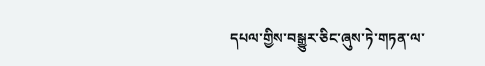དཔལ་གྱིས་བསྒྱུར་ཅིང་ཞུས་ཏེ་གཏན་ལ་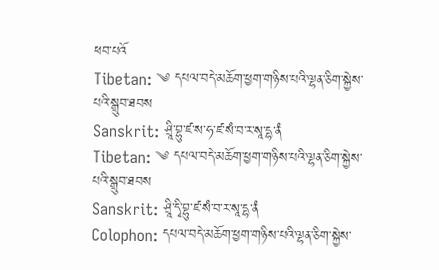ཕབ་པའོ
Tibetan: ༄ དཔལ་བདེ་མཆོག་ཕྱག་གཉིས་པའི་ལྷན་ཅིག་སྐྱེས་པའི་སྒྲུབ་ཐབས
Sanskrit: ཤྲཱི་བྷུ་ཛ་ས་ཧ་ཛ་སཾ་བ་ར་སཱ་དྷ་ནཾ
Tibetan: ༄ དཔལ་བདེ་མཆོག་ཕྱག་གཉིས་པའི་ལྷན་ཅིག་སྐྱེས་པའི་སྒྲུབ་ཐབས
Sanskrit: ཤྲཱི་དྭི་བྷུ་ཛ་སཾ་བ་ར་སཱ་དྷ་ནཾ
Colophon: དཔལ་བདེ་མཆོག་ཕྱག་གཉིས་པའི་ལྷན་ཅིག་སྐྱེས་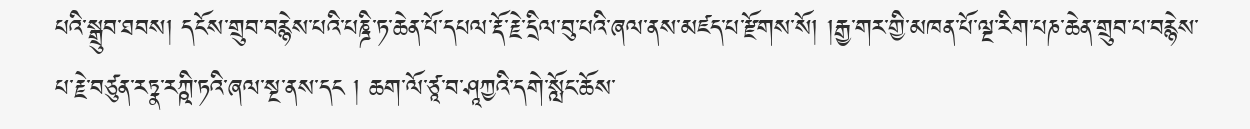པའི་སྒྲུབ་ཐབས། དངོས་གྲུབ་བརྙེས་པའི་པཎྜི་ཏ་ཆེན་པོ་དཔལ་རྡོ་རྗེ་དྲིལ་བུ་པའི་ཞལ་ནས་མཛད་པ་རྫོགས་སོ། །རྒྱ་གར་གྱི་མཁན་པོ་ལྔ་རིག་པཎ་ཆེན་གྲུབ་པ་བརྙེས་པ་རྗེ་བཙུན་རཏྣ་རཀྵི་ཏའི་ཞལ་སྔ་ནས་དང ། ཆག་ལོ་ཙཱ་བ་ཤཱཀྱའི་དགེ་སློང་ཆོས་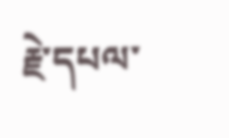རྗེ་དཔལ་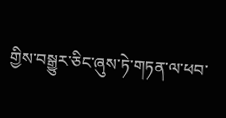གྱིས་བསྒྱུར་ཅིང་ཞུས་ཏེ་གཏན་ལ་ཕབ་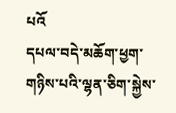པའོ
དཔལ་བདེ་མཆོག་ཕྱག་གཉིས་པའི་ལྷན་ཅིག་སྐྱེས་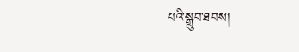པའི་སྒྲུབ་ཐབས།